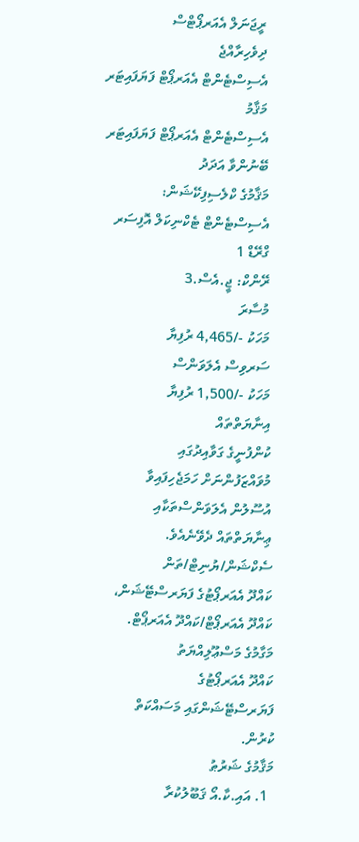ރީޖަނަލް އެއަރޕޯޓްސް
ދިވެހިރާއްޖެ
އެސިސްޓެންޓް އެއަރޕޯޓް ފަޔަފައިޓަރ
މަޤާމު
އެސިސްޓެންޓް އެއަރޕޯޓް ފަޔަފައިޓަރ
ބޭނުންވާ އަދަދު
މަޤާމުގެ ކްލެސިފިކޭޝަން: އެސިސްޓެންޓް ޓެކްނިކަލް އޮފިސަރ ގްރޭޑް 1
ރޭންކް: ޖީ.އެސް.3
މުސާރަ
މަހަކު -/4,465 ރުފިޔާ
ސަރވިސް އެލަވަންސް
މަހަކު -/1,500 ރުފިޔާ
އިނާޔަތްތައް
ކުންފުނީގެ ގަވާއިދުގައި މުވައްޒަފުންނަށް ހަމަޖެހިފައިވާ އުސޫލުން އެލަވަންސްތަކާއި ޢިނާޔަތްތައް ދެވޭނެއެވެ.
ސެކްޝަން/ޔުނިޓް/ތަން
ކައްދޫ އެއަރޕޯޓުގެ ފަޔަރސްޓޭޝަން، ކައްދޫ އެއަރޕޯޓް/ކައްދޫ އެއަރޕޯޓް.
މަގާމުގެ މަސްޢޫލިއްޔަތު
ކައްދޫ އެއަރޕޯޓުގެ ފަޔަރސްޓޭޝަންގައި މަސައްކަތް ކުރުން.
މަޤާމުގެ ޝަރުޠު
  1. އައި.ކާ.އޯ ޤަބޫލުކުރާ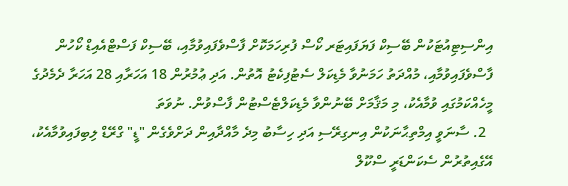އިންސިޓިއުޓަކުން ބޭސިކް ފަޔަފައިޓަރ ކޯސް ފުރިހަމަކޮށް ފާސްވެފައިވުމާއި، ބޭސިކް ފަސްޓްއެއިޑް ކޯހުން ފާސްވެފައިވުމާއި، މުއްދަތު ހަމަނުވާ މެޑިކަލް ސެޓުފިކެޓު އޮތުން. އަދި ޢުމުރުން 18 އަހަރާއި 28 އަހަރާ ދެމެދުގެ މީހެއްކަމުގައި ވުމާއެކު، މި މަޤާމަށް ބޭނުންވާ މެޑިކަލްޓެސްޓުން ފާސްވުން. ނުވަތަ
  2. ސާނަވީ އިމްތިޙާނަކުން އިނގިރޭސި އަދި ހިސާބު މިދެ މާއްދާއިން ދަށްވެގެން "ޑީ" ގްރޭޑް ލިބިފައިވުމާއެކު، އޭގެއިތުރުން ސެކަންޑަރީ ސްކޫލް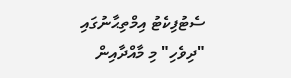ސެޓުފިކެޓު އިމްތިޙާނުގައި "ދިވެހި" މި މާއްދާއިން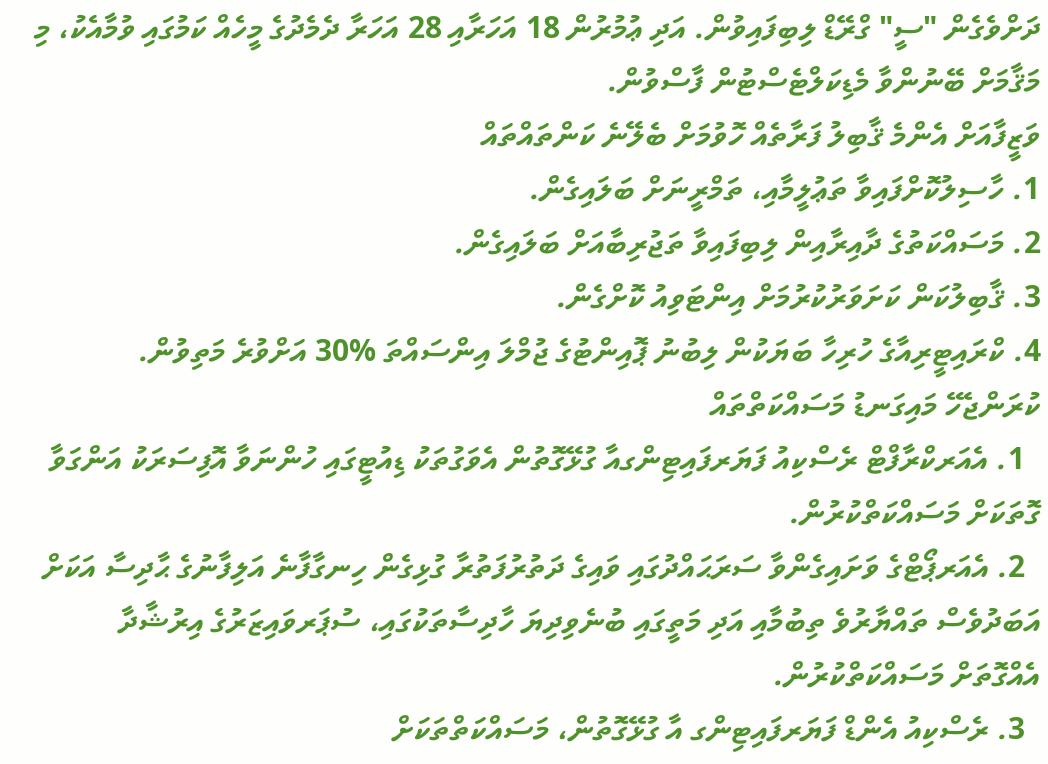ދަށްވެގެން "ސީ" ގްރޭޑް ލިބިފައިވުން. އަދި ޢުމުރުން 18 އަހަރާއި 28 އަހަރާ ދެމެދުގެ މީހެއް ކަމުގައި ވުމާއެކު، މި މަޤާމަށް ބޭނުންވާ މެޑިކަލްޓެސްޓުން ފާސްވުން.
ވަޒީފާއަށް އެންމެ ޤާބިލު ފަރާތެއް ހޮވުމަށް ބެލޭނެ ކަންތައްތައް
1. ހާސިލުކޮށްފައިވާ ތަޢުލީމާއި، ތަމްރީނަށް ބަލައިގެން.
2. މަސައްކަތުގެ ދާއިރާއިން ލިބިފައިވާ ތަޖުރިބާއަށް ބަލައިގެން.
3. ޤާބިލުކަން ކަށަވަރުކުރުމަށް އިންޓަވިއު ކޮށްގެން.
4. ކްރައިޓީރިއާގެ ހުރިހާ ބަޔަކުން ލިބުނު ޕޮއިންޓުގެ ޖުމްލަ އިންސައްތަ %30 އަށްވުރެ މަތިވުން.
ކުރަންޖެހޭ މައިގަނޑު މަސައްކަތްތައް
  1. އެއަރކްރާފްޓް ރެސްކިއު ފަޔަރފައިޓިންގއާ ގުޅޭގޮތުން އެވަގުތަކު ޑިއުޓީގައި ހުންނަވާ އޮފިސަރަކު އަންގަވާ ގޮތަކަށް މަސައްކަތްކުރުން.
  2. އެއަރޕޯޓްގެ ވަށައިގެންވާ ސަރަޙައްދުގައި ވައިގެ ދަތުރުފަތުރާ ގުޅިގެން ހިނގާފާނެ އަލިފާނުގެ ޙާދިސާ އަކަށް އަބަދުވެސް ތައްޔާރުވެ ތިބުމާއި އަދި މަތީގައި ބުނެވިދިޔަ ހާދިސާތަކުގައި، ސުޕަރވައިޒަރުގެ އިރުޝާދާ އެއްގޮތަށް މަސައްކަތްކުރުން.
  3. ރެސްކިއު އެންޑް ފަޔަރފައިޓިންގ އާ ގުޅޭގޮތުން، މަސައްކަތްތަކަށް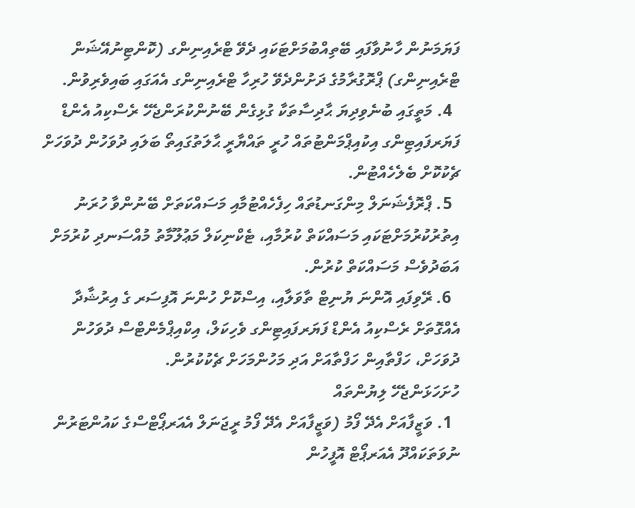ފަޔަމަނުން ހާނުވާފައި ބޭތިއްބުމަށްޓަކައި ދެވޭ ޓްރެއިނިންގ (ކޮންޓިނުއޭޝަން ޓްރެއިނިންގ) ޕްރޮގުރާމުގެ ދަށުންދެވޭ ހުރިހާ ޓްރެއިނިންގ އެއަގައި ބައިވެރިވުން.
  4. މަތީގައި ބުނެވިދިޔަ ޙާދިސާތަކާ ގުޅިގެން ބޭނުންކުރަންޖެހޭ ރެސްކިއު އެންޑް ފަޔަރފައިޓިންގ އިކުއިޕްމަންޓުތައް ހުރީ ތައްޔާރީ ޙާލަތުގައިތޯ ބަލައި ދުވަހުން ދުވަހަށް ޗެކުކޮށް ބެލެހެއްޓުން.
  5. ޕްރޮފެޝަނަލް މިންގަނޑުތައް ހިފެހެއްޓުމާއި މަސައްކަތަށް ބޭނުންވާ ހުރަނު އިތުރުކުރުމަށްޓަކައި މަސައްކަތް ކުރުމާއި، ޓެކްނިކަލް މަޢުލޫމާތު މުއްސަނދި ކުރުމަށް އަބަދުވެސް މަސައްކަތް ކުރުން.
  6. ރޭވިފައި އޮންނަ ޔުނިޓް ތާވަލާއި، އިސްކޮށް ހުންނަ އޮފިސަރ ގެ އިރުޝާދާ އެއްގޮތަށް ރެސްކިއު އެންޑް ފަޔަރފައިޓިންގ ވެހިކަލް، އިކްއިޕްމެންޓްސް ދުވަހުން ދުވަހަށް، ހަފްތާއިން ހަފްތާއަށް އަދި މަހުންމަހަށް ޗެކުކުރުން.
ހުށަހަޅަންޖެހޭ ލިޔުންތައް
  1. ވަޒީފާއަށް އެދޭ ފޯމު (ވަޒީފާއަށް އެދޭ ފޯމު ރީޖަނަލް އެއަރޕޯޓްސްގެ ކައުންޓަރުން ނުވަތަކައްދޫ އެއަރޕޯޓް އޮފީހުން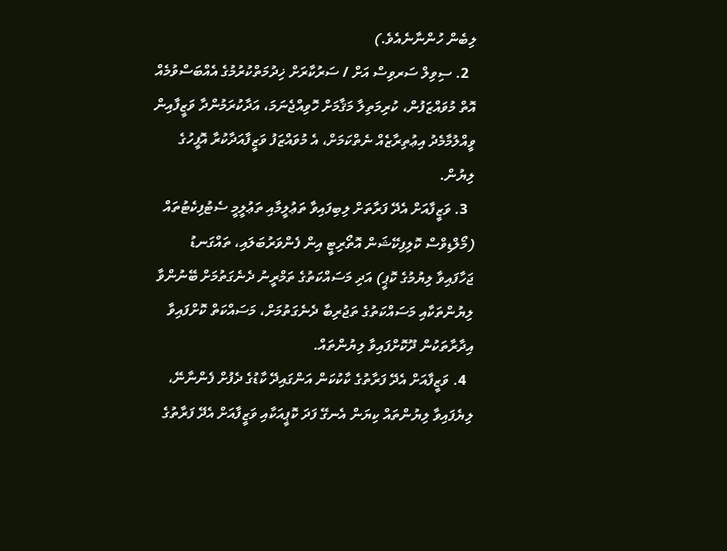ލިބެން ހުންނާނެއެވެ.)
  2. ސިވިލް ސަރވިސް އަށް / ސަރުކާރަށް ޚިދުމަތްކުރުމުގެ އެއްބަސްވުމެއް އޮތް މުވައްޒަފުން، ކުރިމަތިލާ މަޤާމަށް ހޮވިއްޖެނަމަ، އަދާކުރަމުންދާ ވަޒީފާއިން ވީއްލުމާމެދު އިޢުތިރާޒެއް ނެތްކަމަށް، އެ މުވައްޒަފު ވަޒީފާއަދާކުރާ އޮފީހުގެ ލިޔުން.
  3. ވަޒީފާއަށް އެދޭ ފަރާތަށް ލިބިފައިވާ ތަޢުލީމާއި ތަޢުލީމީ ސެޓުފިކެޓުތައް (މޯލްޑިވްސް ކޮލިފިކޭޝަން އޮތޯރިޓީ އިން ފެންވަރުބަލައި، ތައްގަނޑު ޖަހާފައިވާ ލިޔުމުގެ ކޮޕީ) އަދި މަސައްކަތުގެ ތަމްރީނު ދެނެގަތުމަށް ބޭނުންވާ ލިޔުންތަކާއި މަސައްކަތުގެ ތަޖުރިބާ ދެނެގަތުމަށް، މަސައްކަތް ކޮށްފައިވާ އިދާރާތަކުން ދޫކޮށްފައިވާ ލިޔުންތައް.
  4. ވަޒީފާއަށް އެދޭ ފަރާތުގެ ކާކުކަން އަންގައިދޭ ކާޑުގެ ދެފުށް ފެންނާނޭ، ލިޔެފައިވާ ލިޔުންތައް ކިޔަން އެނގޭ ފަދަ ކޮޕީއަކާއި ވަޒީފާއަށް އެދޭ ފަރާތުގެ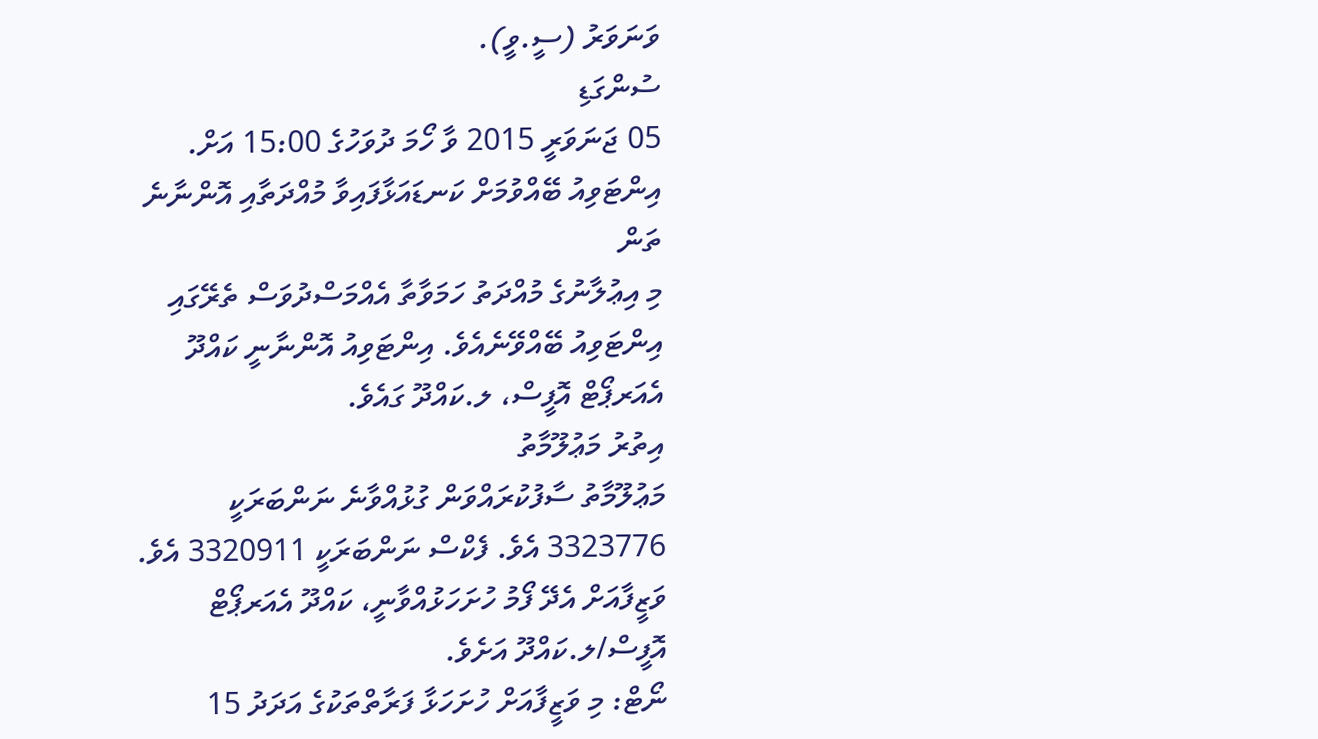ވަނަވަރު (ސީ.ވީ).
ސުންގަޑި
05 ޖަނަވަރީ 2015 ވާ ހޯމަ ދުވަހުގެ 15:00 އަށް.
އިންޓަވިއު ބޭއްވުމަށް ކަނޑައަޅާފައިވާ މުއްދަތާއި އޮންނާނެ ތަން
މި އިޢުލާނުގެ މުއްދަތު ހަމަވާތާ އެއްމަސްދުވަސް ތެރޭގައި އިންޓަވިއު ބޭއްވޭނެއެވެ. އިންޓަވިއު އޮންނާނީ ކައްދޫ އެއަރޕޯޓް އޮފީސް، ލ.ކައްދޫ ގައެވެ.
އިތުރު މަޢުލޫމާތު
މަޢުލޫމާތު ސާފުކުރައްވަން ގުޅުއްވާނެ ނަންބަރަކީ 3323776 އެވެ. ފެކްސް ނަންބަރަކީ 3320911 އެވެ. ވަޒީފާއަށް އެދޭ ފޯމު ހުށަހަޅުއްވާނީ، ކައްދޫ އެއަރޕޯޓް އޮފީސް/ލ.ކައްދޫ އަށެވެ.
ނޯޓް: މި ވަޒީފާއަށް ހުށަހަޅާ ފަރާތްތަކުގެ އަދަދު 15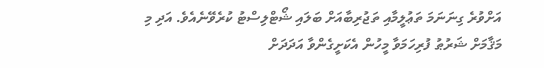އަށްވުރެ ގިނަނަމަ ތަޢުލީމާއި ތަޖުރިބާއަށް ބަލައި ޝޯޓްލިސްޓު ކުރެވޭނެއެވެ. އަދި މި މަޤާމަށް ޝަރުޠު ފުރިހަމަވާ މީހުން އެކަށީގެންވާ އަދަދަށް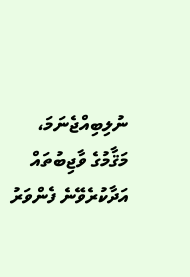ނުލިބިއްޖެނަމަ، މަޤާމުގެ ވާޖިބުތައް އަދާކުރެވޭނެ ފެންވަރު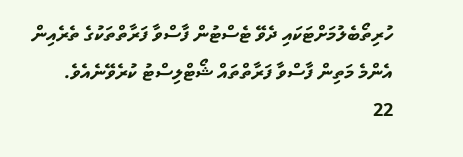ހުރިތޯބެލުމަށްޓަކައި ދެވޭ ޓެސްޓުން ފާސްވާ ފަރާތްތަކުގެ ތެރެއިން އެންމެ މަތިން ފާސްވާ ފަރާތްތައް ޝޯޓްލިސްޓު ކުރެވޭނެއެވެ.
22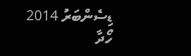ޑިސެންބަރު 2014
ހޯދާ